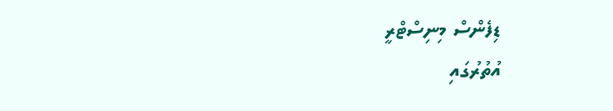ޑިފެންސް މިނިސްޓްރީ
އުތުރުގައި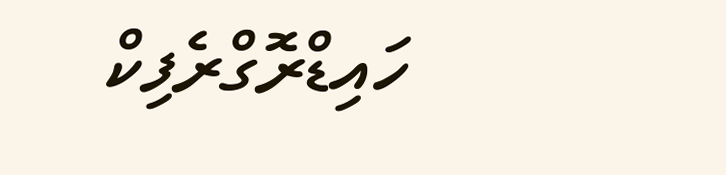ހައިޑްރޮގްރެފިކް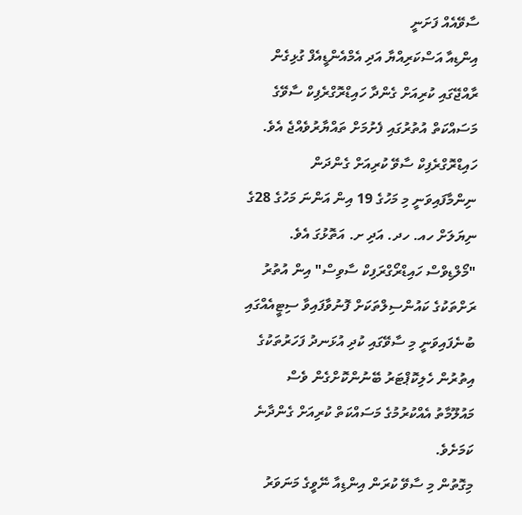ސާވޭއެއް ފަށަނީ
އިންޑިއާ އަސްކަރިއްޔާ އަދި އެމްއެންޑީއެފް ގުޅިގެން ރާއްޖޭގައި ކުރިއަށް ގެންދާ ހައިޑްރޮގްރެފިކް ސާވޭގެ މަސައްކަތް އުތުރުގައި ފެށުމަށް ތައްޔާރުވެއްޖެ އެވެ.
ހައިޑްރޮގްރެފިކް ސާވޭ ކުރިއަށް ގެންދަން ނިންމާފައިވަނީ މި މަހުގެ 19 އިން އަންނަ މަހުގެ 28ގެ ނިޔަލަށް ހއ. ހދ. އަދި ށ. އަތޮޅުގަ އެވެ.
"މޯލްޑިވްސް ހައިޑްރޯގްރަފިކް ސާވިސް" އިން އުތުރު ރަށްތަކުގެ ކައުންސިލްތަކަށް ފޮނުވާފައިވާ ސިޓީއެއްގައި ބުނެފައިވަނީ މި ސާވޭގައި ކުދި އުޅަނދު ފަހަރުތަކުގެ އިތުރުން ހެލިކޮޕްޓަރު ބޭނުންކޮށްގެން ވެސް މައުލޫމާތު އެއްކުރުމުގެ މަސައްކަތް ކުރިއަށް ގެންދާނެ ކަމަށެވެ.
މިގޮތުން މި ސާވޭ ކުރަން އިންޑިއާ ނޭވީގެ މަނަވަރު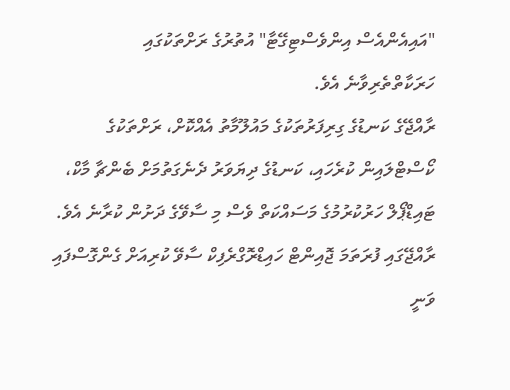"އައިއެންއެސް އިންވެސްޓިގޭޓާ" އުތުރުގެ ރަށްތަކުގައި ހަރަކާތްތެރިވާނެ އެވެ.
ރާއްޖޭގެ ކަނޑުގެ ގިރިފަރުތަކުގެ މައުލޫމާތު އެއްކޮށް، ރަށްތަކުގެ ކޯސްޓްލައިން ކުރެހައި، ކަނޑުގެ ދިޔަވަރު ދެނެގަތުމަށް ބެންޗާ މާކް، ޓައިޑްޕޯލް ހަރުކުރުމުގެ މަސައްކަތް ވެސް މި ސާވޭގެ ދަށުން ކުރާނެ އެވެ.
ރާއްޖޭގައި ފުރަތަމަ ޖޮއިންޓް ހައިޑްރޮގްރެފިކް ސާވޭ ކުރިއަށް ގެންގޮސްފައި ވަނީ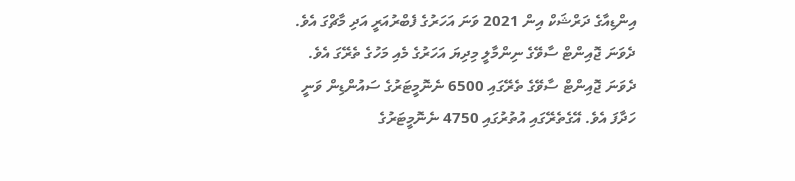އިންޑިއާގެ ދަރްޝަކް އިން 2021 ވަނަ އަހަރުގެ ފެބްރުއަރީ އަދި މާޗްގަ އެވެ. ދެވަނަ ޖޮއިންޓް ސާވޭގެ ނިންމާލީ މިދިޔަ އަހަރުގެ މެއި މަހުގެ ތެރޭގަ އެވެ.
ދެވަނަ ޖޮއިންޓް ސާވޭގެ ތެރޭގައި 6500 ނެނޮމީޓަރުގެ ސައުންޑިން ވަނީ ހަދާފަ އެވެ. އޭގެތެރޭގައި އުތުރުގައި 4750 ނެނޮމީޓަރުގެ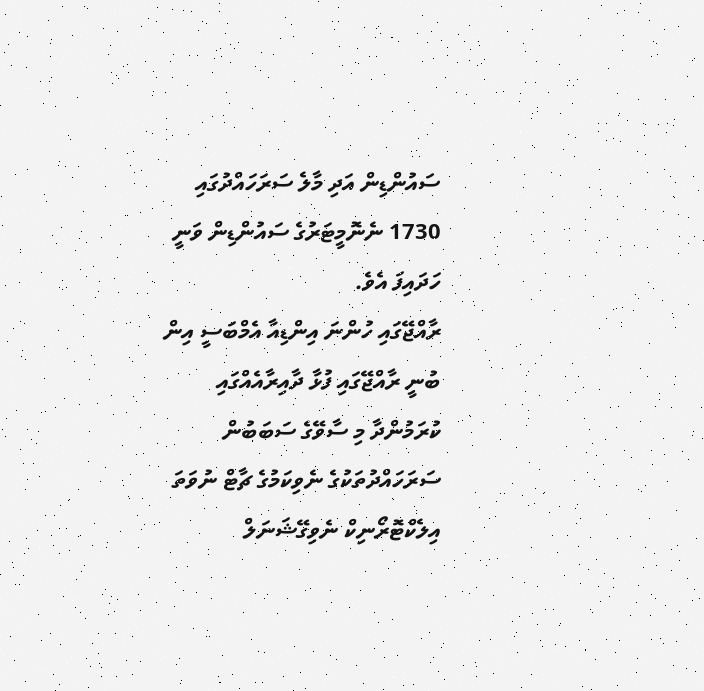ސައުންޑިން އަދި މާލެ ސަރަހައްދުގައި 1730 ނެނޮމީޓަރުގެ ސައުންޑިން ވަނީ ހަދައިފަ އެވެ.
ރާއްޖޭގައި ހުންނަ އިންޑިއާ އެމްބަސީ އިން ބުނީ ރާއްޖޭގައި ފުޅާ ދާއިރާއެއްގައި ކުރަމުންދާ މި ސާވޭގެ ސަބަބުން ސަރަހައްދުތަކުގެ ނެވިކަމުގެ ޗާޓް ނުވަތަ އިލެކްޓޮރޯނިކް ނެވިގޭޝަނަލް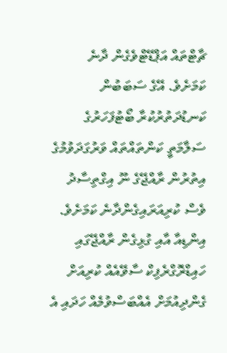ޗާޓްތައް އަޕްޑޭޓްވެގެން ދާނެ ކަމަށެވެ. އޭގެ ސަބަބުން ކަނޑުދަތުރުކުރާ ބޯޓުފަހަރުގެ ސަލާމަތީ ކަންތައްތައް ވަރުގަދަވުމުގެ އިތުރުން ރާއްޖޭގެ ނޫ އިގްތިސާދު ވެސް ކުރިއަރައިގެންދާނެ ކަމަށެވެ.
އިންޑިއާ އާއި ގުޅިގެން ރާއްޖޭގައި ހައިޑްރޮގްރެފިކް ސާވޭއެއް ކުރިއަށް ގެންދިއުމަށް އެއްބަސްވުމެއް ހަދައި އެ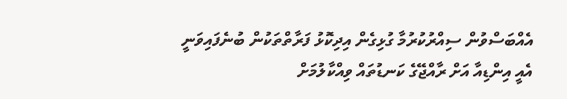އެއްބަސްވުން ސިއްރުކުރުމާ ގުޅިގެން އިދިކޮޅު ފަރާތްތަކުން ބުނެފައިވަނީ އެއީ އިންޑިއާ އަށް ރާއްޖޭގެ ކަނޑުތައް ވިއްކާލުމަށް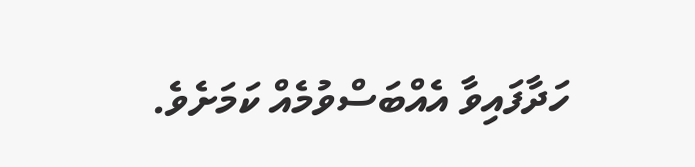ހަދާފައިވާ އެއްބަސްވުމެއް ކަމަށެވެ.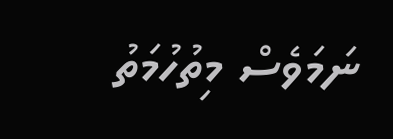ނަމަވެސް މިތުހުމަތު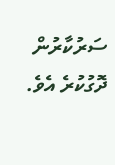ސަރުކާރުން ދޮގުކުރެ އެވެ.